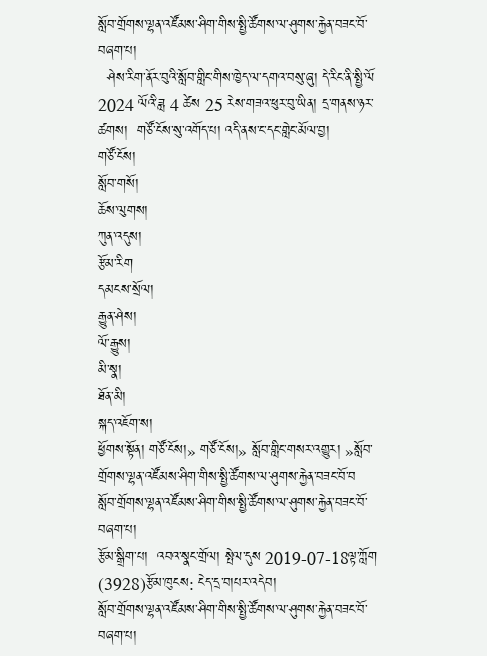སློབ་གྲོགས་ལྷན་འཛོམས་ཤིག་གིས་སྤྱི་ཚོགས་ལ་ཤུགས་རྐྱེན་བཟང་བོ་བཞག་པ།
  ཤེས་རིག་ནོར་བུའི་སློབ་གླིང་གིས་ཁྱེད་ལ་དགའ་བསུ་ཞུ། དེ་རིང་ནི་སྤྱི་ལོ 2024 ལོའི་ཟླ 4 ཚེས 25 རེས་གཟའ་ཕུར་བུ་ཡིན། དྲ་གནས་ཉར་ཚགས།  གཙོ་ངོས་སུ་འགོད་པ། འདི་ནས་ང་དང་གླེང་མོལ་བྱ།
གཙོ་ངོས།
སློབ་གསོ།
ཆོས་ལུགས།
ཀུན་འདུས།
རྩོམ་རིག
དམངས་སྲོལ།
རྒྱུན་ཤེས།
ལོ་རྒྱུས།
མི་སྣ།
ཐོན་མི།
སྐད་འཇོག་ས།
ཕྱོགས་སྟོན། གཙོ་ངོས།» གཙོ་ངོས།» སློབ་གླིང་གསར་འགྱུར། »སློབ་གྲོགས་ལྷན་འཛོམས་ཤིག་གིས་སྤྱི་ཚོགས་ལ་ཤུགས་རྐྱེན་བཟང་བོ་བ
སློབ་གྲོགས་ལྷན་འཛོམས་ཤིག་གིས་སྤྱི་ཚོགས་ལ་ཤུགས་རྐྱེན་བཟང་བོ་བཞག་པ།
རྩོམ་སྒྲིག་པ།  འབའ་སྣང་གྲོལ། སྤེལ་དུས 2019-07-18ལྟ་ཀློག (3928)རྩོམ་ཁུངས: ངེད་དྲ་བ།པར་འདེབ།
སློབ་གྲོགས་ལྷན་འཛོམས་ཤིག་གིས་སྤྱི་ཚོགས་ལ་ཤུགས་རྐྱེན་བཟང་བོ་བཞག་པ།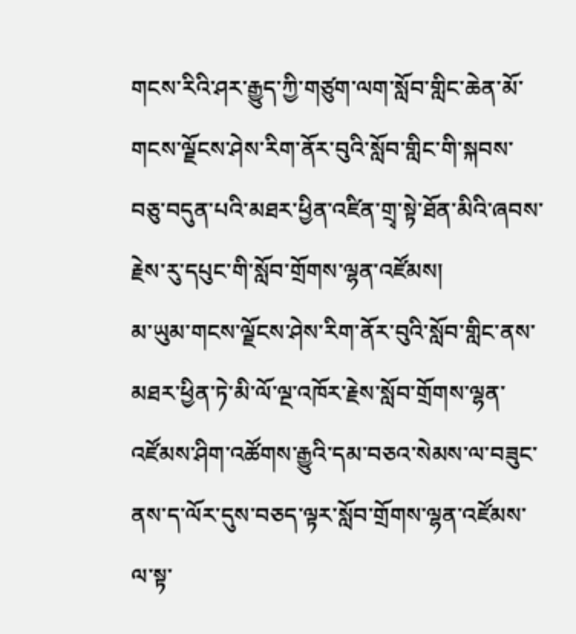གངས་རིའི་ཤར་རྒྱུད་ཀྱི་གཙུག་ལག་སློབ་གླིང་ཆེན་མོ་གངས་ལྗོངས་ཤེས་རིག་ནོར་བུའི་སློབ་གླིང་གི་སྐབས་བཅུ་བདུན་པའི་མཐར་ཕྱིན་འཛིན་གྲྭ་སྟེ་ཐོན་མིའི་ཞབས་རྗེས་རུ་དཔུང་གི་སློབ་གྲོགས་ལྷན་འཛོམས།
མ་ཡུམ་གངས་ལྗོངས་ཤེས་རིག་ནོར་བུའི་སློབ་གླིང་ནས་མཐར་ཕྱིན་ཏེ་མི་ལོ་ལྔ་འཁོར་རྗེས་སློབ་གྲོགས་ལྷན་འཛོམས་ཤིག་འཚོགས་རྒྱུའི་དམ་བཅའ་སེམས་ལ་བཟུང་ནས་ད་ལོར་དུས་བཅད་ལྟར་སློབ་གྲོགས་ལྷན་འཛོམས་ལ་སྟ་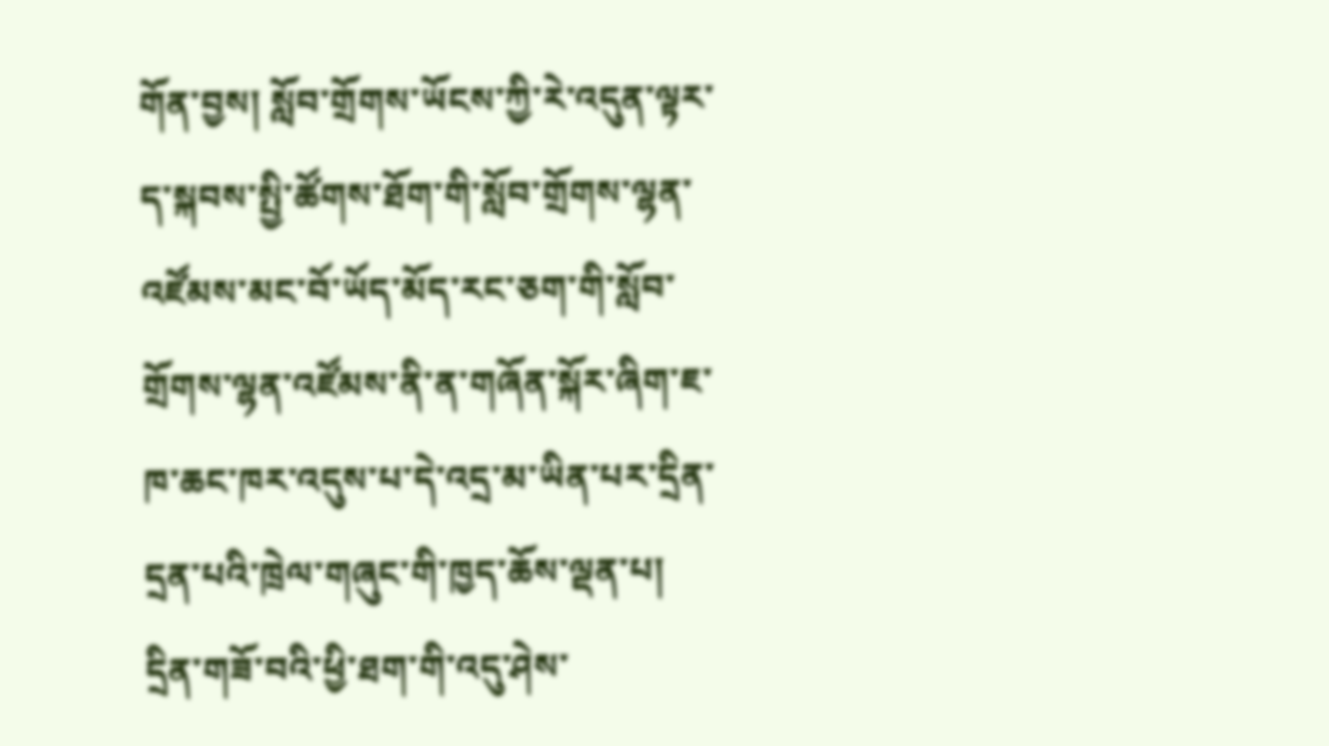གོན་བྱས། སློབ་གྲོགས་ཡོངས་ཀྱི་རེ་འདུན་ལྟར་ད་སྐབས་སྤྱི་ཚོགས་ཐོག་གི་སློབ་གྲོགས་ལྷན་འཛོམས་མང་བོ་ཡོད་མོད་རང་ཅག་གི་སློབ་གྲོགས་ལྷན་འཛོམས་ནི་ན་གཞོན་སྐོར་ཞིག་ཇ་ཁ་ཆང་ཁར་འདུས་པ་དེ་འདྲ་མ་ཡིན་པར་དྲིན་དྲན་པའི་ཁྲེལ་གཞུང་གི་ཁྱད་ཆོས་ལྡན་པ།  དྲིན་གཟོ་བའི་ཕྱི་ཐག་གི་འདུ་ཤེས་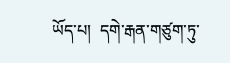ཡོད་པ།  དགེ་རྒན་གཙུག་ཏུ་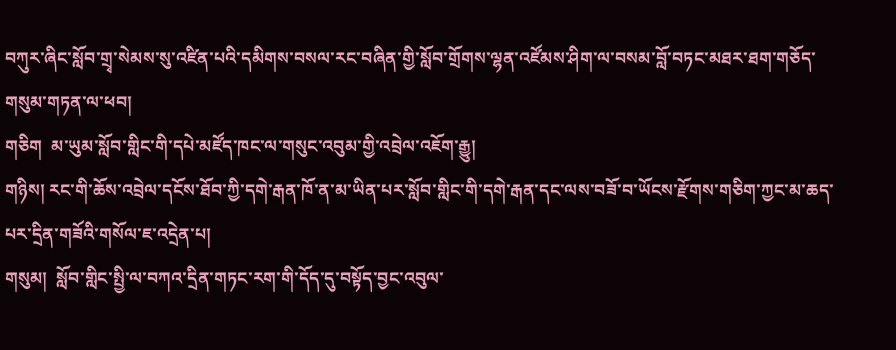བཀུར་ཞིང་སློབ་གྲྭ་སེམས་སུ་འཛིན་པའི་དམིགས་བསལ་རང་བཞིན་གྱི་སློབ་གྲོགས་ལྷན་འཛོམས་ཤིག་ལ་བསམ་བློ་བཏང་མཐར་ཐག་གཅོད་གསུམ་གཏན་ལ་ཕབ།
གཅིག  མ་ཡུམ་སློབ་གླིང་གི་དཔེ་མཛོད་ཁང་ལ་གསུང་འབུམ་གྱི་འབྲེལ་འཇོག་རྒྱུ།
གཉིས། རང་གི་ཆོས་འབྲེལ་དངོས་ཐོབ་ཀྱི་དགེ་རྒན་ཁོ་ན་མ་ཡིན་པར་སློབ་གླིང་གི་དགེ་རྒན་དང་ལས་བཟོ་བ་ཡོངས་རྫོགས་གཅིག་ཀྱང་མ་ཆད་པར་དྲིན་གཟོའི་གསོལ་ཇ་འདྲེན་པ།
གསུམ།  སློབ་གླིང་སྤྱི་ལ་བཀའ་དྲིན་གཏང་རག་གི་དོད་དུ་བསྟོད་བྱང་འབུལ་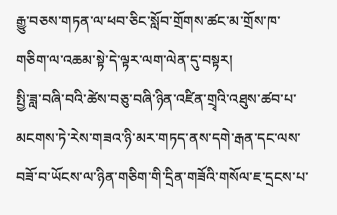རྒྱུ་བཅས་གཏན་ལ་ཕབ་ཅིང་སློབ་གྲོགས་ཚང་མ་གྲོས་ཁ་གཅིག་ལ་འཆམ་སྟེ་དེ་ལྟར་ལག་ལེན་དུ་བསྟར།
སྤྱི་ཟླ་བཞི་བའི་ཚེས་བཅུ་བཞི་ཉིན་འཛིན་གྲྭའི་འཐུས་ཚབ་པ་མངགས་ཏེ་རེས་གཟའ་ཉི་མར་གཏད་ནས་དགེ་རྒན་དང་ལས་བཟོ་བ་ཡོངས་ལ་ཉིན་གཅིག་གི་དྲིན་གཟོའི་གསོལ་ཇ་དྲངས་པ་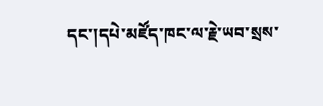དང་།དཔེ་མཛོད་ཁང་ལ་རྗེ་ཡབ་སྲས་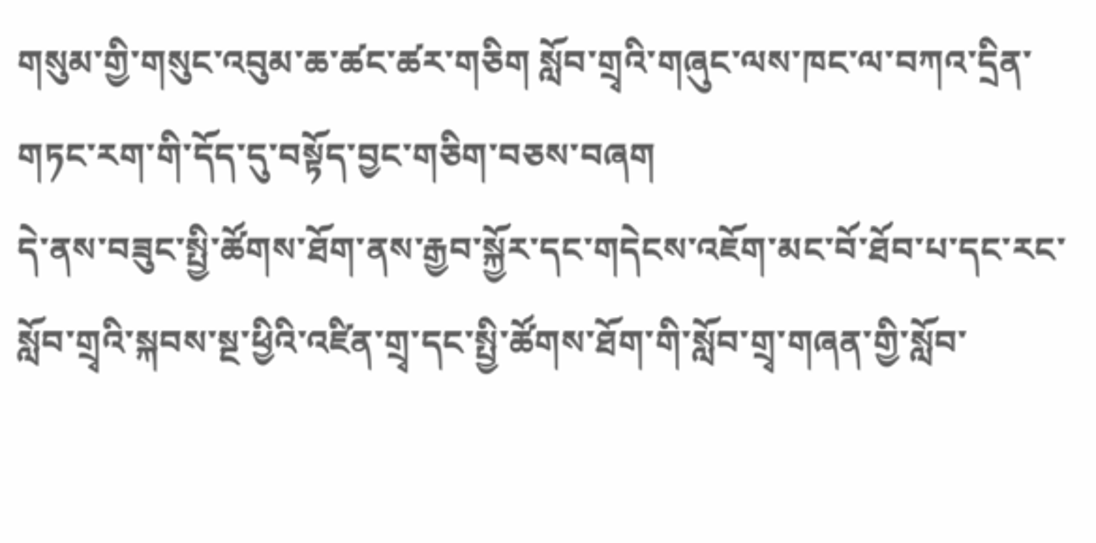གསུམ་གྱི་གསུང་འབུམ་ཆ་ཚང་ཚར་གཅིག སློབ་གྲྭའི་གཞུང་ལས་ཁང་ལ་བཀའ་དྲིན་གཏང་རག་གི་དོད་དུ་བསྟོད་བྱང་གཅིག་བཅས་བཞག
དེ་ནས་བཟུང་སྤྱི་ཚོགས་ཐོག་ནས་རྒྱབ་སྐྱོར་དང་གདེངས་འཇོག་མང་བོ་ཐོབ་པ་དང་རང་སློབ་གྲྭའི་སྐབས་སྔ་ཕྱིའི་འཛིན་གྲྭ་དང་སྤྱི་ཚོགས་ཐོག་གི་སློབ་གྲྭ་གཞན་གྱི་སློབ་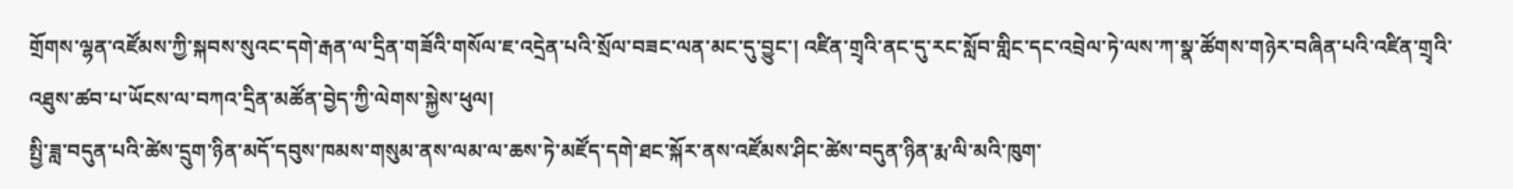གྲོགས་ལྷན་འཛོམས་ཀྱི་སྐབས་སུའང་དགེ་རྒན་ལ་དྲིན་གཟོའི་གསོལ་ཇ་འདྲེན་པའི་སྲོལ་བཟང་ལན་མང་དུ་བྱུང་། འཛིན་གྲྭའི་ནང་དུ་རང་སློབ་གླིང་དང་འབྲེལ་ཏེ་ལས་ཀ་སྣ་ཚོགས་གཉེར་བཞིན་པའི་འཛིན་གྲྭའི་འཐུས་ཚབ་པ་ཡོངས་ལ་བཀའ་དྲིན་མཚོན་བྱེད་ཀྱི་ལེགས་སྐྱེས་ཕུལ།
སྤྱི་ཟླ་བདུན་པའི་ཚེས་དྲུག་ཉིན་མདོ་དབུས་ཁམས་གསུམ་ནས་ལམ་ལ་ཆས་ཏེ་མཛོད་དགེ་ཐང་སྐོར་ནས་འཛོམས་ཤིང་ཚེས་བདུན་ཉིན་རྨ་ལི་མའི་ཁུག་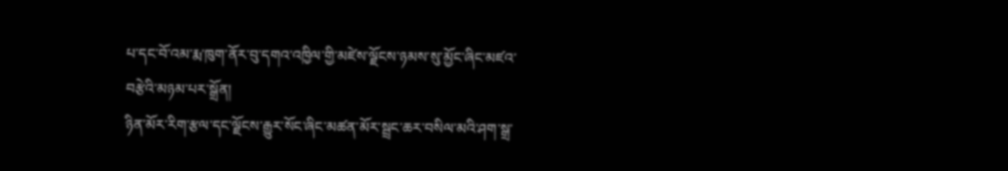པ་དང་བོ་འམ་རྨ་ཁུག་ནོར་བུ་དགའ་འཁྱིལ་གྱི་མཛེས་ལྗོངས་ཉམས་སུ་མྱོང་ཞིང་མཛའ་བརྩེའི་མཉམ་པར་སྒྲོན།
ཉིན་མོར་རིག་རྩལ་དང་ལྗོངས་རྒྱུར་སོང་ཞིང་མཚན་མོར་སྦྲང་ཆར་བསིལ་མའི་ཤག་སྒྲ་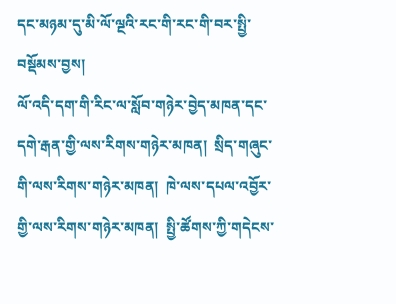དང་མཉམ་དུ་མི་ལོ་ལྔའི་རང་གི་རང་གི་བར་སྤྱི་བསྡོམས་བྱས།
ལོ་འདི་དག་གི་རིང་ལ་སློབ་གཉེར་བྱེད་མཁན་དང་དགེ་རྒན་གྱི་ལས་རིགས་གཉེར་མཁན།  སྲིད་གཞུང་གི་ལས་རིགས་གཉེར་མཁན།  ཁེ་ལས་དཔལ་འབྱོར་གྱི་ལས་རིགས་གཉེར་མཁན།  སྤྱི་ཚོགས་ཀྱི་གདེངས་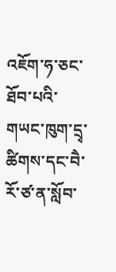འཇོག་ཧ་ཅང་ཐོབ་པའི་གཡང་ཁུག་དྲྭ་ཚིགས་དང་བཻ་རོ་ཙ་ན་སློབ་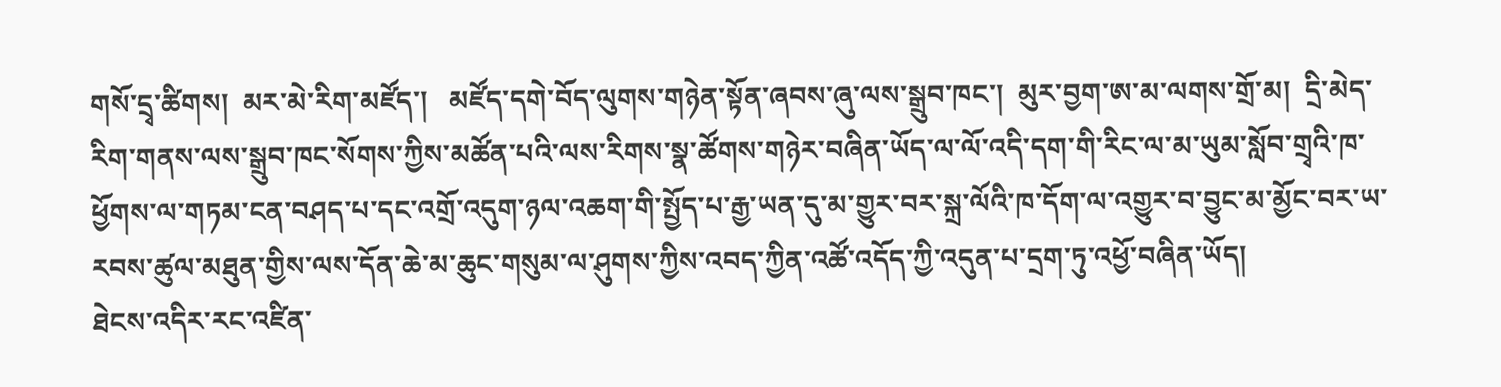གསོ་དྲྭ་ཚིགས།  མར་མེ་རིག་མཛོད་།   མཛོད་དགེ་བོད་ལུགས་གཉེན་སྟོན་ཞབས་ཞུ་ལས་སྒྲུབ་ཁང་།  མུར་བྱག་ཨ་མ་ལགས་གྲོ་མ།  དྲི་མེད་རིག་གནས་ལས་སྒྲུབ་ཁང་སོགས་ཀྱིས་མཚོན་པའི་ལས་རིགས་སྣ་ཚོགས་གཉེར་བཞིན་ཡོད་ལ་ལོ་འདི་དག་གི་རིང་ལ་མ་ཡུམ་སློབ་གྲྭའི་ཁ་ཕྱོགས་ལ་གཏམ་ངན་བཤད་པ་དང་འགྲོ་འདུག་ཉལ་འཆག་གི་སྤྱོད་པ་རྒྱ་ཡན་དུ་མ་གྱུར་བར་སྐྲ་ལོའི་ཁ་དོག་ལ་འགྱུར་བ་བྱུང་མ་མྱོང་བར་ཡ་རབས་ཚུལ་མཐུན་གྱིས་ལས་དོན་ཆེ་མ་ཆུང་གསུམ་ལ་ཤུགས་ཀྱིས་འབད་ཀྱིན་འཚོ་འདོད་ཀྱི་འདུན་པ་དྲག་ཏུ་འཕྱོ་བཞིན་ཡོད།
ཐེངས་འདིར་རང་འཛིན་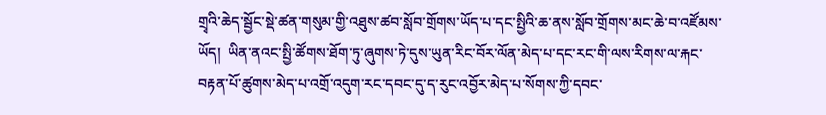གྲྭའི་ཆེད་སྦྱོང་སྡེ་ཚན་གསུམ་གྱི་འཐུས་ཚབ་སློབ་གྲོགས་ཡོད་པ་དང་སྤྱིའི་ཆ་ནས་སློབ་གྲོགས་མང་ཆེ་བ་འཛོམས་ཡོད།  ཡིན་ནའང་སྤྱི་ཚོགས་ཐོག་ཏུ་ཞུགས་ཏེ་དུས་ཡུན་རིང་བོར་ལོན་མེད་པ་དང་རང་གི་ལས་རིགས་ལ་རྐང་བརྟན་པོ་ཚུགས་མེད་པ་འགྲོ་འདུག་རང་དབང་དུ་ད་རུང་འབྱོར་མེད་པ་སོགས་ཀྱི་དབང་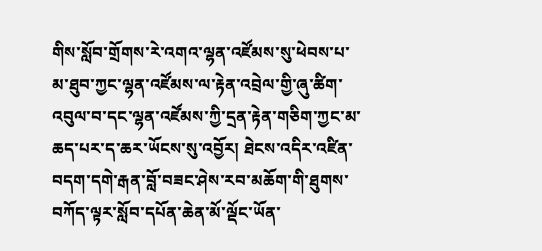གིས་སློབ་གྲོགས་རེ་འགའ་ལྷན་འཛོམས་སུ་ཕེབས་པ་མ་ཐུབ་ཀྱང་ལྷན་འཛོམས་ལ་རྟེན་འབྲེལ་གྱི་ཞུ་ཚིག་འབུལ་བ་དང་ལྷན་འཛོམས་ཀྱི་དྲན་རྟེན་གཅིག་ཀྱང་མ་ཆད་པར་ད་ཆར་ཡོངས་སུ་འབྱོར། ཐེངས་འདིར་འཛིན་བདག་དགེ་རྒན་བློ་བཟང་ཤེས་རབ་མཆོག་གི་ཐུགས་བཀོད་ལྟར་སློབ་དཔོན་ཆེན་མོ་ལྡོང་ཡོན་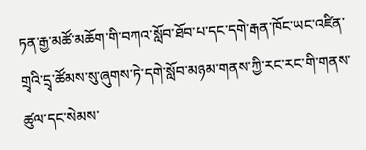ཏན་རྒྱ་མཚོ་མཆོག་གི་བཀའ་སློབ་ཐོབ་པ་དང་དགེ་རྒན་ཁོང་ཡང་འཛིན་གྲྭའི་དྲྭ་ཚོམས་སུ་ཞུགས་ཏེ་དགེ་སློབ་མཉམ་གནས་ཀྱི་རང་རང་གི་གནས་ཚུལ་དང་སེམས་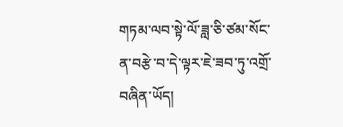གཏམ་ལབ་སྟེ་ལོ་ཟླ་ཅི་ཙམ་སོང་ན་བརྩེ་བ་དེ་ལྟར་ཇེ་ཟབ་ཏུ་འགྲོ་བཞིན་ཡོད།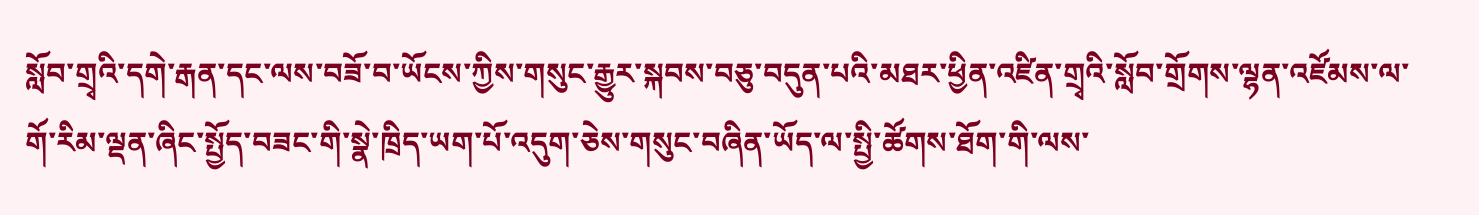སློབ་གྲྭའི་དགེ་རྒན་དང་ལས་བཟོ་བ་ཡོངས་ཀྱིས་གསུང་རྒྱུར་སྐབས་བཅུ་བདུན་པའི་མཐར་ཕྱིན་འཛིན་གྲྭའི་སློབ་གྲོགས་ལྷན་འཛོམས་ལ་གོ་རིམ་ལྡན་ཞིང་སྤྱོད་བཟང་གི་སྣེ་ཁྲིད་ཡག་པོ་འདུག་ཅེས་གསུང་བཞིན་ཡོད་ལ་སྤྱི་ཚོགས་ཐོག་གི་ལས་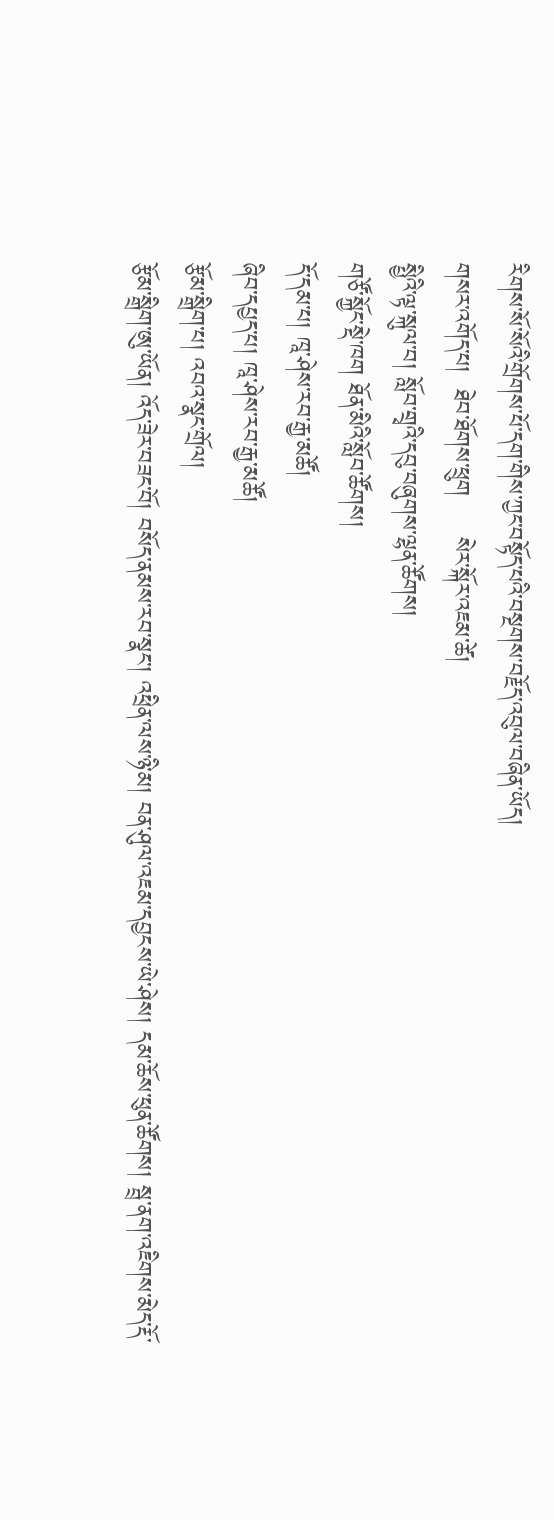རིགས་སོ་སོའི་གྲོགས་པོ་དག་གིས་ཀྱང་བསྟོད་པའི་བསྔགས་བརྗོད་འབུལ་བཞིན་ཡོད།
གསར་འགོད་པ།  ཐེབ་ཐོགས་ཕྲུག     སེར་སྐོར་འཇམ་ཚེ།
སྤྱིའི་ལྟ་སྐུལ་བ། སློབ་གྲྭའི་དབུ་བཞུགས་ལྷན་ཚོགས།
གཙོ་སྐྱོང་སྡེ་ཁག ཐོན་མིའི་སློབ་ཚོགས།
དོ་དམ་པ། ཁཱ་ཤེས་རབ་རྒྱ་མཚོ།
ཞིབ་དཔྱད་པ། ཁཱ་ཤེས་རབ་རྒྱ་མཚོ།
རྩོམ་སྒྲིག་པ། འབའ་སྣང་གྲོལ།
རྩོམ་སྒྲིག་ཨུ་ཡོན། འོད་ཟེར་བཟང་བོ། བསོད་ནམས་རབ་སྣང་། འཕྲིན་ལས་ཉི་མ། བན་ཤུལ་འཇམ་དབྱངས་ཡེ་ཤེས། དམ་ཆོས་ཕུན་ཚོགས། སྦྲ་ནག་འཇིགས་མེད་རྡོ་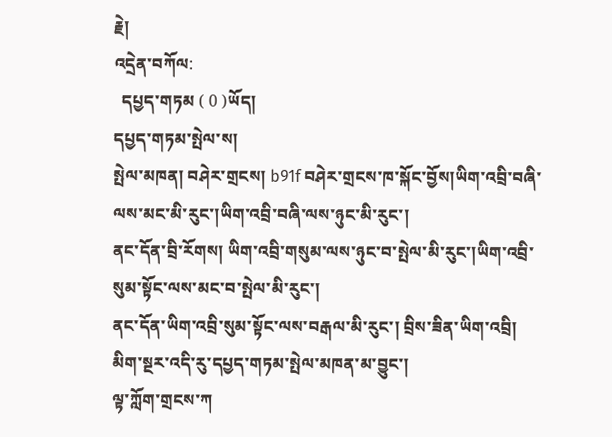རྗེ།
འདྲེན་བཀོལ:
  དཔྱད་གཏམ ( 0 )ཡོད།
དཔྱད་གཏམ་སྤེལ་ས།
སྤེལ་མཁན། བཤེར་གྲངས། b91f བཤེར་གྲངས་ཁ་སྐོང་བྱོས།ཡིག་འབྲི་བཞི་ལས་མང་མི་རུང་།ཡིག་འབྲི་བཞི་ལས་ཉུང་མི་རུང་།
ནང་དོན་བྲི་རོགས། ཡིག་འབྲི་གསུམ་ལས་ཉུང་བ་སྤེལ་མི་རུང་།ཡིག་འབྲི་སུམ་སྟོང་ལས་མང་བ་སྤེལ་མི་རུང་།
ནང་དོན་ཡིག་འབྲི་སུམ་སྟོང་ལས་བརྒལ་མི་རུང་། བྲིས་ཟིན་ཡིག་འབྲི།
མིག་སྔར་འདི་རུ་དཔྱད་གཏམ་སྤེལ་མཁན་མ་བྱུང་།
ལྟ་ཀློག་གྲངས་ཀ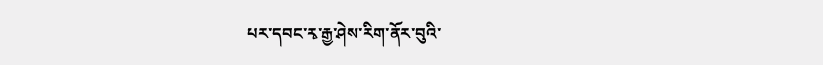པར་དབང་རྭ་རྒྱ་ཤེས་རིག་ནོར་བུའི་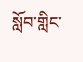སློབ་གླིང་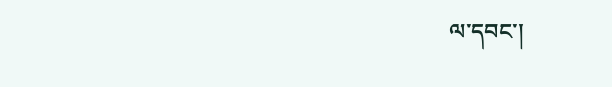ལ་དབང་།